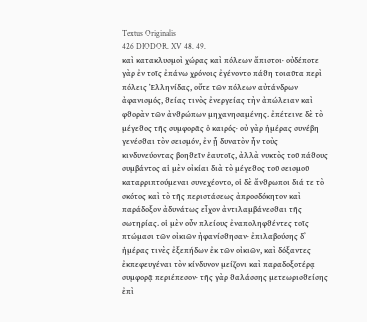Textus Originalis
426 DIODOR. XV 48. 49.
καὶ κατακλυσμοὶ χώρας καὶ πόλεων ἄπιστοι· οὐδέποτε γὰρ ἐν τοῖς ἐπάνω χρόνοις ἐγένοντο πάϑη τοιαῦτα περὶ πόλεις Ἑλληνίδας, οὔτε τῶν πόλεων αὐτάνδρων ἀφανισμός, ϑείας τινὸς ἐνεργείας τὴν ἀπώλειαν καὶ φϑορὰν τῶν ἀνϑρώπων μηχανησαμένης. ἐπέτεινε δὲ τὸ μέγεϑος τῆς συμφορᾶς ὁ καιρός· οὐ γὰρ ἡμέρας συνέβη γενέσϑαι τὸν σεισμόν, ἐν ᾗ δυνατὸν ἦν τοὺς κινδυνεύοντας βοηϑεῖν ἑαυτοῖς, ἀλλὰ νυκτὸς τοῦ πάϑους συμβάντος αἱ μὲν οἰκίαι διὰ τὸ μέγεϑος τοῦ σεισμοῦ καταρριπτούμεναι συνεχέοντο, οἱ δὲ ἄνϑρωποι διά τε τὸ σκότος καὶ τὸ τῆς περιστάσεως ἀπροσδόκητον καὶ παράδοξον ἀδυνάτως εἶχον ἀντιλαμβάνεσϑαι τῆς σωτηρίας. οἱ μὲν οὖν πλείους ἐναποληφϑέντες τοῖς πτώμασι τῶν οἰκιῶν ἠφανίσϑησαν· ἐπιλαβούσης δ᾽ ἡμέρας τινὲς ἐξεπήδων ἐκ τῶν οἰκιῶν, καὶ δόξαντες ἐκπεφευγέναι τὸν κίνδυνον μείζονι καὶ παραδοξοτέρᾳ συμφορᾷ περιέπεσον· τῆς γὰρ ϑαλάσσης μετεωρισϑείσης ἐπὶ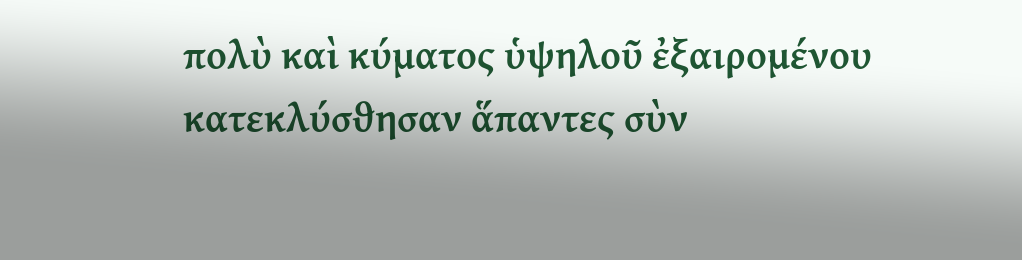πολὺ καὶ κύματος ὑψηλοῦ ἐξαιρομένου κατεκλύσϑησαν ἅπαντες σὺν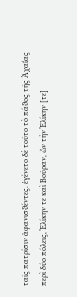ταῖς πατρίσιν ἀφανισϑέντες. ἐγένετο δὲ τοῦτο τὸ πάϑος τῆς Ἀχαΐας περὶ δύο πόλεις, Ἑλίκην τε καὶ Βοῦραν, ὧν τὴν Ἑλίκην [τε]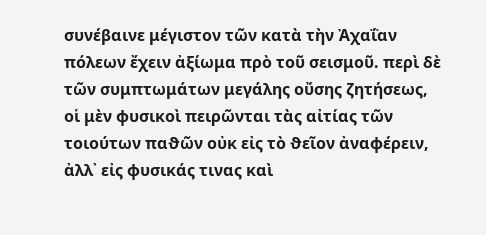συνέβαινε μέγιστον τῶν κατὰ τὴν Ἀχαΐαν πόλεων ἔχειν ἀξίωμα πρὸ τοῦ σεισμοῦ. περὶ δὲ τῶν συμπτωμάτων μεγάλης οὔσης ζητήσεως, οἱ μὲν φυσικοὶ πειρῶνται τὰς αἰτίας τῶν τοιούτων παϑῶν οὐκ εἰς τὸ ϑεῖον ἀναφέρειν, ἀλλ᾽ εἰς φυσικάς τινας καὶ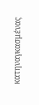κατηναγκασμένας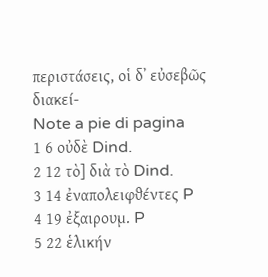περιστάσεις, οἱ δ᾽ εὐσεβῶς διακεί-
Note a pie di pagina
1 6 οὐδὲ Dind.
2 12 τὸ] διὰ τὸ Dind.
3 14 ἐναπολειφϑέντες P
4 19 ἐξαιρουμ. P
5 22 ἑλικήν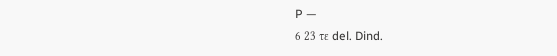P —
6 23 τε del. Dind.